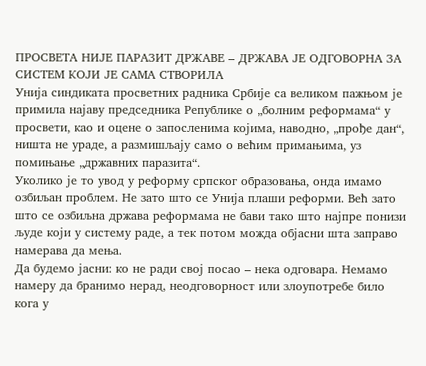ПРОСВЕТА НИЈЕ ПАРАЗИТ ДРЖАВЕ – ДРЖАВА ЈЕ ОДГОВОРНА ЗА СИСТЕМ КОЈИ ЈЕ САМА СТВОРИЛА
Унија синдиката просветних радника Србије са великом пажњом је примила најаву председника Републике о „болним реформама“ у просвети, као и оцене о запосленима којима, наводно, „прође дан“, ништа не ураде, а размишљају само о већим примањима, уз помињање „државних паразита“.
Уколико је то увод у реформу српског образовања, онда имамо озбиљан проблем. Не зато што се Унија плаши реформи. Већ зато што се озбиљна држава реформама не бави тако што најпре понизи људе који у систему раде, а тек потом можда објасни шта заправо намерава да мења.
Да будемо јасни: ко не ради свој посао – нека одговара. Немамо намеру да бранимо нерад, неодговорност или злоупотребе било кога у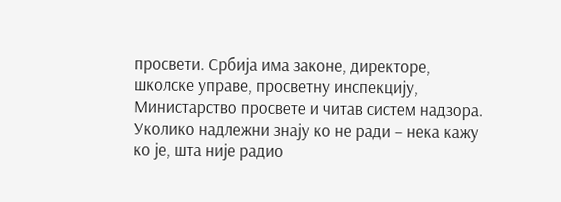просвети. Србија има законе, директоре, школске управе, просветну инспекцију, Министарство просвете и читав систем надзора.
Уколико надлежни знају ко не ради – нека кажу ко је, шта није радио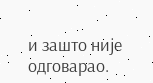и зашто није одговарао.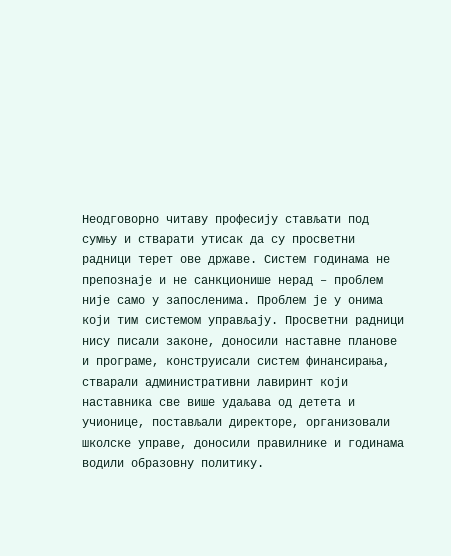Неодговорно читаву професију стављати под сумњу и стварати утисак да су просветни радници терет ове државе. Систем годинама не препознаје и не санкционише нерад – проблем није само у запосленима. Проблем је у онима који тим системом управљају. Просветни радници нису писали законе, доносили наставне планове и програме, конструисали систем финансирања, стварали административни лавиринт који наставника све више удаљава од детета и учионице, постављали директоре, организовали школске управе, доносили правилнике и годинама водили образовну политику.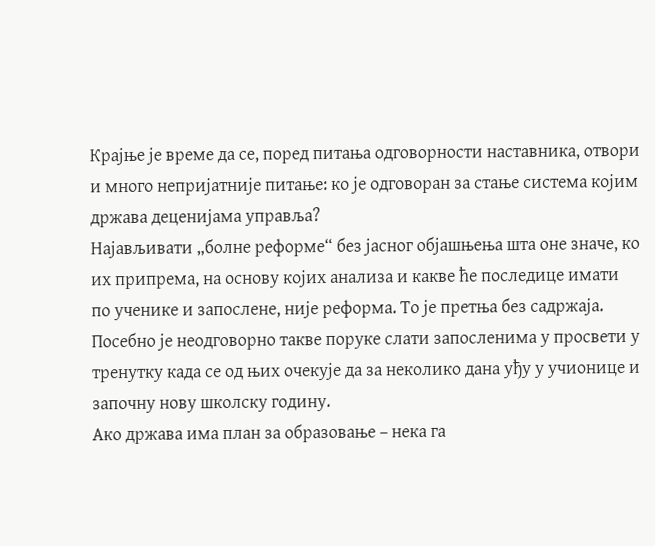Крајње је време да се, поред питања одговорности наставника, отвори и много непријатније питање: ко је одговоран за стање система којим држава деценијама управља?
Најављивати „болне реформе“ без јасног објашњења шта оне значе, ко их припрема, на основу којих анализа и какве ће последице имати по ученике и запослене, није реформа. То је претња без садржаја. Посебно је неодговорно такве поруке слати запосленима у просвети у тренутку када се од њих очекује да за неколико дана уђу у учионице и започну нову школску годину.
Ако држава има план за образовање – нека га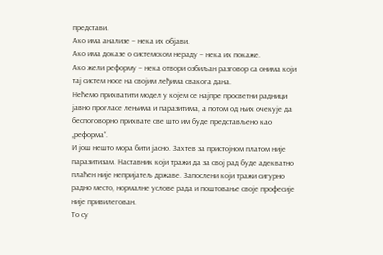представи.
Ако има анализе – нека их објави.
Ако има доказе о системском нераду – нека их покаже.
Ако жели реформу – нека отвори озбиљан разговор са онима који тај систем носе на својим леђима свакога дана.
Нећемо прихватити модел у којем се најпре просветни радници јавно прогласе лењима и паразитима, а потом од њих очекује да беспоговорно прихвате све што им буде представљено као „реформа“.
И још нешто мора бити јасно. Захтев за пристојном платом није паразитизам. Наставник који тражи да за свој рад буде адекватно плаћен није непријатељ државе. Запослени који тражи сигурно радно место, нормалне услове рада и поштовање своје професије није привилегован.
То су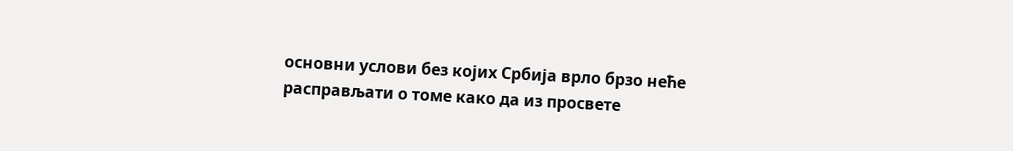основни услови без којих Србија врло брзо неће расправљати о томе како да из просвете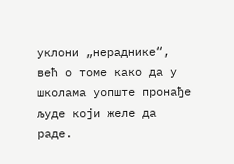уклони „нераднике“, већ о томе како да у школама уопште пронађе људе који желе да раде.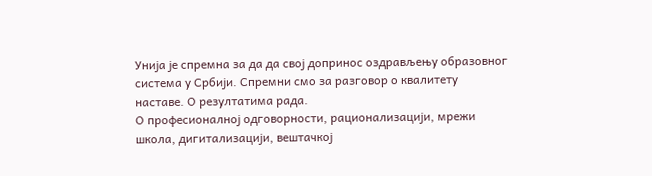Унија је спремна за да да свој допринос оздрављењу образовног система у Србији. Спремни смо за разговор о квалитету наставе. О резултатима рада.
О професионалној одговорности, рационализацији, мрежи школа, дигитализацији, вештачкој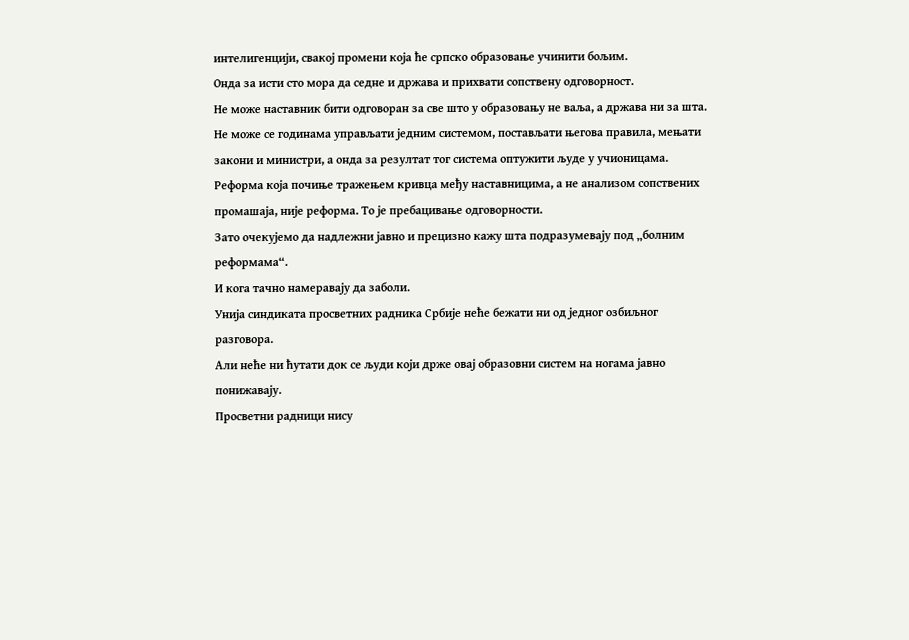интелигенцији, свакој промени која ће српско образовање учинити бољим.
Онда за исти сто мора да седне и држава и прихвати сопствену одговорност.
Не може наставник бити одговоран за све што у образовању не ваља, а држава ни за шта.
Не може се годинама управљати једним системом, постављати његова правила, мењати закони и министри, а онда за резултат тог система оптужити људе у учионицама.
Реформа која почиње тражењем кривца међу наставницима, а не анализом сопствених промашаја, није реформа. То је пребацивање одговорности.
Зато очекујемо да надлежни јавно и прецизно кажу шта подразумевају под „болним реформама“.
И кога тачно намеравају да заболи.
Унија синдиката просветних радника Србије неће бежати ни од једног озбиљног разговора.
Али неће ни ћутати док се људи који држе овај образовни систем на ногама јавно понижавају.
Просветни радници нису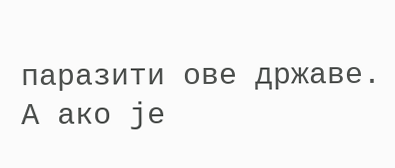паразити ове државе.
А ако је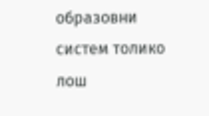образовни систем толико лош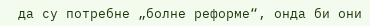да су потребне „болне реформе“, онда би они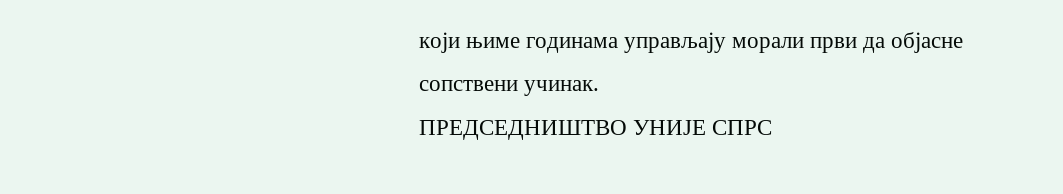који њиме годинама управљају морали први да објасне сопствени учинак.
ПРЕДСЕДНИШТВО УНИЈЕ СПРС